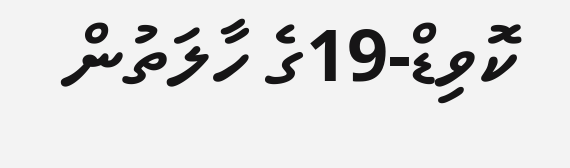ކޮވިޑް-19ގެ ހާލަތުން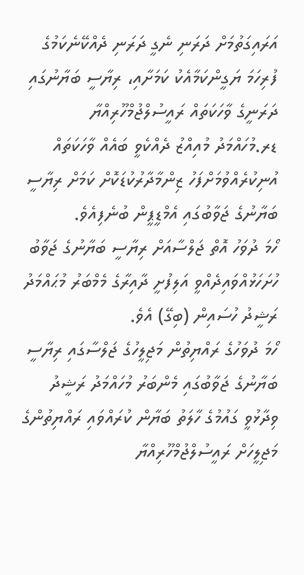އަރައިގަތުމަށް ދަރަނި ނެގީ ދަރަނި ދެއްކޭނެކަމުގެ ފުރިހަމަ ޔަގީންކަމާއެކު ކަމަށާއި، ރިޔާސީ ބަޔާނުގައި ދަރަނީގެ ވާހަކަތައް ރައީސުލްޖުމްހޫރިއްޔާ ޑރ.މުހައްމަދު މުއިއްޒު ދެއްކެވީ ބައެއް ވާހަކަތައް އުނިކުރެއްވުމަށްފަހު ޒިންމާދާރުކުޑަކޮށް ކަމަށް ރިޔާސީ ބަޔާނުގެ ޖަވާބުގައި އެމްޑީޕީން ބުނެފިއެވެ.
ހޯމަ ދުވަހު އޮތް ޖަލްސާއަށް ރިޔާސީ ބަޔާނުގެ ޖަވާބު ހުށަހަޅުއްވައިދެއްވީ އަލިފުށީ ދާއިރާގެ މެމްބަރު މުޙައްމަދު ރަޝީދު ހުސައިން (ބިގޭ) އެވެ.
ހޯމަ ދުވަހުގެ ރައްޔިތުން މަޖިލީހުގެ ޖަލްސާގައި ރިޔާސީ ބަޔާނުގެ ޖަވާބުގައި މެންބަރު މުހައްމަދު ރަޝީދު ވިދާޅުވީ ގައުމުގެ ހާލަތު ބަޔާން ކުރައްވައި ރައްޔިތުންގެ މަޖިލީހަށް ރައީސުލްޖުމްހޫރިއްޔާ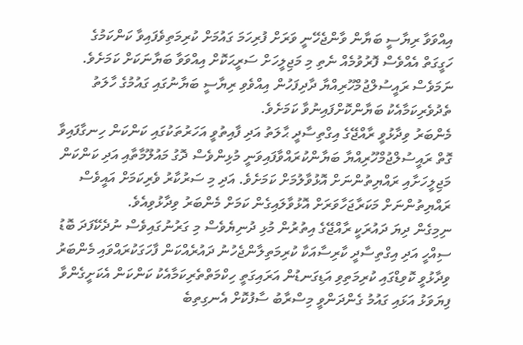އިއްވަވާ ރިޔާސީ ބަޔާން ވާންޖެހޭނީ ވަރަށް ފުރިހަމަ ގައުމަށް ކުރިމަތިވެފައިވާ ކަންކަމުގެ ހަގީގަތް އެއްވެސް ފޮރުވުމެއް ނެތި މި މަޖިލީހަށް ސަރީޙަކޮށް އިއްވަވާ ބަޔާނަކަށް ކަމަށެވެ. ނަމަވެސް ރައީސުލްޖުމްހޫރިއްޔާ ދާދިފަހުން އިއްވެވި ރިޔާސީ ބަޔާނުގައި ގައުމުގެ ހާލަތު ތެދުވެރިކަމާއެކު ބަޔާންކޮށްފައިނުވާ ކަމަށެވެ.
މެންބަރު ވިދާޅުވީ ރާއްޖޭގެ އިގްތިސާދީ ޙާލަތު އަދި ފާއިތުވީ އަހަރުތަކުގައި ކަންކަން ހިނގާފައިވާ ގޮތް ރައީސުލްޖުމްހޫރިއްޔާ ބަޔާންކުރައްވާފައިވަނީ މުޅިންވެސް ދޮގު މައުލޫމާތާއި އަދި ކަންކަން މަޖިލީހަށާއި ރައްޔިތުންނަށް އޮޅުވާލުމަށް ކަމަށެވެ. އަދި މި ސަރުކާރު ވެރިކަމަށް އައީވެސް ރައްޔިތުންނަށް މަކަރާޖަހާވަރަށް އޮޅުވާލައިގެން ކަމަށް މެންބަރު ވިދާޅުވިއެވެ.
ނިމިގެން ދިޔަ ދައުރަކީ ރާއްޖޭގެ އިތުރުން މުޅި ދުނިޔެވެސް މި ގަރުނުގައިވެސް ނުދެކޭފަދަ ބޮޑު ސިއްހީ އަދި އިގްތިސާދީ ކާރިސާއަކާ ކުރިމަތިލާންޖެހުނު ދައުރެއްކަން ފާހަގަކުރައްވައި މެންބަރު ވިދާޅުވީ ކޮވިޑްގައި ކުރިމަތިވި އަޑިގަނޑުން އަރައިގަތީ ހިކްމަތްތެރިކަމާއެކު ކަންކަން އެކަށީގެންވާ ފިޔަވަޅު އަޅައި ގައުމު ގެންދަންވީ މިސްރާބު ސާފުކޮށް އެނގިތިބެ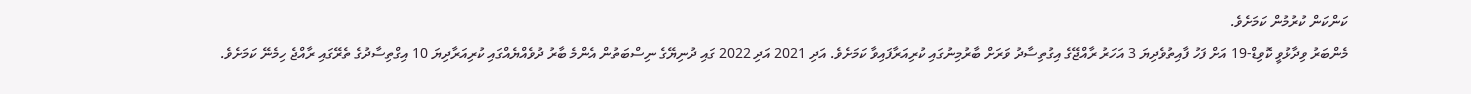ކަންކަން ކުރުމުން ކަމަށެވެ.
މެންބަރު ވިދާޅުވީ ކޮވިޑް-19 އަށް ފަހު ފާއިތުވެދިޔަ 3 އަހަރު ރާއްޖޭގެ އިގުތިސާދު ވަރަށް ބާރުމިނުގައި ކުރިއަރާފައިވާ ކަމަށެވެ. އަދި 2021 އަދި 2022 ގައި ދުނިޔޭގެ ނިސްބަތުން އެންމެ ބާރު ދުވެއްޔެއްގައި ކުރިއަރާދިޔަ 10 އިގްތިސާދުގެ ތެރޭގައި ރާއްޖެ ހިމެނޭ ކަމަށެވެ.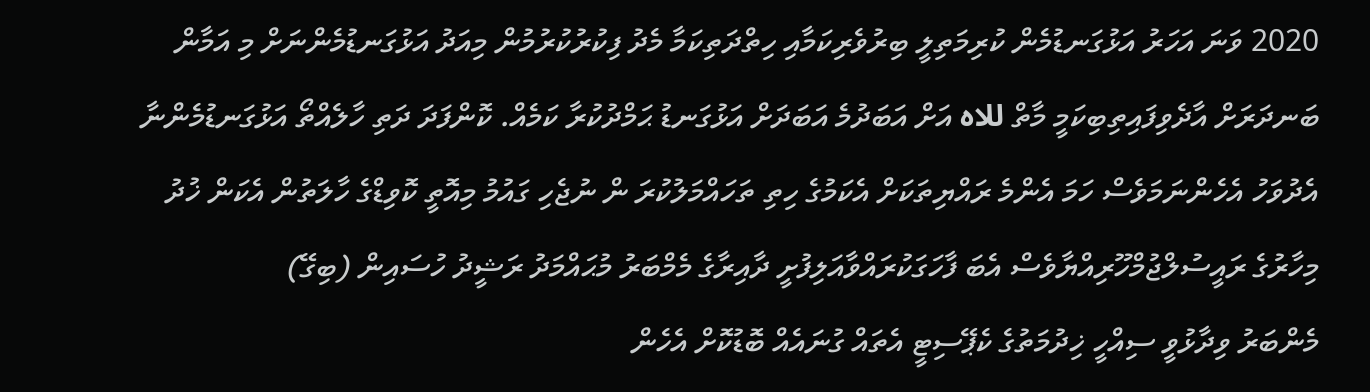2020 ވަނަ އަހަރު އަޅުގަނޑުމެން ކުރިމަތިލީ ބިރުވެރިކަމާއި ހިތްދަތިކަމާ މެދު ފިކުރުކުރުމުން މިއަދު އަޅުގަނޑުމެންނަށް މި އަމާން ބަނދަރަށް އާދެވިފައިތިބިކަމީ މާތް للاه އަށް އަބަދުމެ އަބަދަށް އަޅުގަނޑު ޙަމްދުކުރާ ކަމެއް. ކޮންފަދަ ދަތި ހާލެއްތޯ އަޅުގަނޑުމެންނާ އެދުވަހު އެހެންނަމަވެސް ހަމަ އެންމެ ރައްޔިތަކަށް އެކަމުގެ ހިތި ތަހައްމަލުކުރަ ން ނުޖެހި ގައުމު މިއޮތީ ކޮވިޑްގެ ހާލަތުން އެކަން ޚުދު މިހާރުގެ ރައީސުލްޖުމްހޫރިއްޔާވެސް އެބަ ފާހަގަކުރައްވާއަލިފުށީ ދާއިރާގެ މެމްބަރު މުޙައްމަދު ރަޝީދު ހުސައިން (ބިގޭ)
މެންބަރު ވިދާޅުވީ ސިއްހީ ޚިދުމަތުގެ ކެޕޭސިޓީ އެތައް ގުނައެއް ބޮޑުކޮށް އެހެން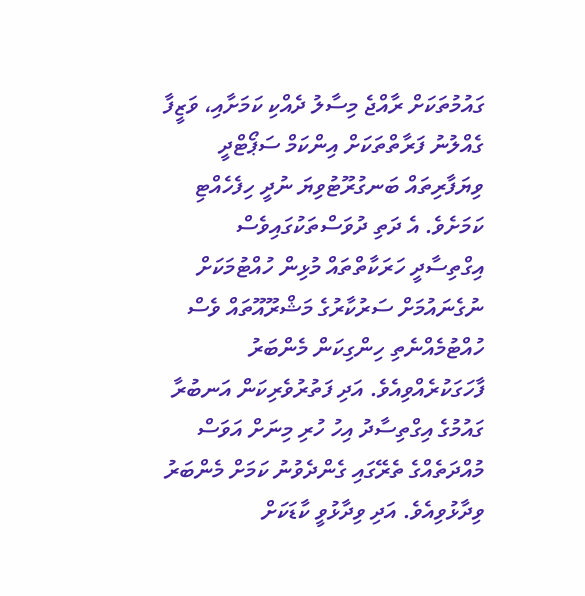ގައުމުތަކަށް ރާއްޖެ މިސާލު ދެއްކި ކަމަށާއި، ވަޒީފާ ގެއްލުނު ފަރާތްތަކަށް އިންކަމް ސަޕޯޓްދީ ވިޔަފާރިތައް ބަނގުރޫޓުވިޔަ ނުދީ ހިފެހެއްޓި ކަމަށެވެ. އެ ދަތި ދުވަސްތަކުގައިވެސް އިގްތިސާދީ ހަރަކާތްތައް މުޅިން ހުއްޓުމަކަށް ނުގެނައުމަށް ސަރުކާރުގެ މަޝްރޫއޫތައް ވެސް ހުއްޓުމެއްނެތި ހިންގިކަން މެންބަރު ފާހަގަކުރެއްވިއެވެ. އަދި ފަތުރުވެރިކަން އަނބުރާ ގައުމުގެ އިގްތިސާދު އިހު ހުރި މިނަށް އަވަސް މުއްދަތެއްގެ ތެރޭގައި ގެންދެވުނު ކަމަށް މެންބަރު ވިދާޅުވިއެވެ. އަދި ވިދާޅުވީ ކާޑަކަށް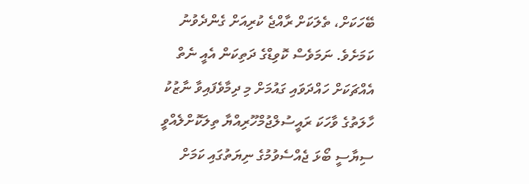ބޭހަކަށް، ތެލަކަށް ރާއްޖެ ކުރިއަށް ގެންދެވުނު ކަމަށެވެ. ނަމަވެސް ކޮވިޑްގެ ދަތިކަން އެއީ ނެތް އެއްޗަކަށް ހައްދަވައި ގައުމަށް މި ދިމާވެފައިވާ ނާޒުކު ހާލަތުގެ ވާހަކަ ރައީސުލްޖުމްހޫރިއްޔާ ތިލަކޮށްލެއްވީ ސިޔާސީ ބޯޅަ ޖެއްސެވުމުގެ ނިޔަތުގައި ކަމަށް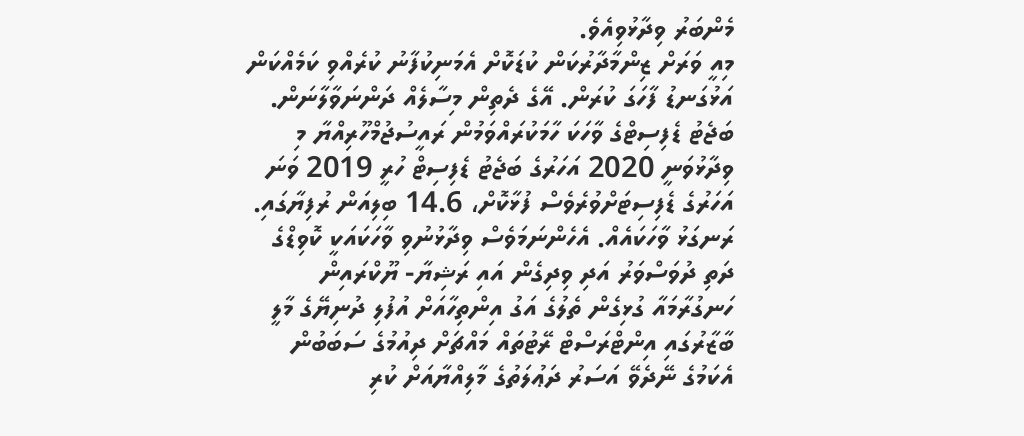މެންބަރު ވިދާޅުވިއެވެ.
މިއީ ވަރަށް ޒިންމާދާރުކަން ކުޑަކޮށް އެމަނިކުފާނު ކުރެއްވި ކަމެއްކަން އަޅުގަނޑު ފާހަގަ ކުރަން. އޭގެ ދެތިން މިސާލެއް ދަންނަވާލާނަން. ބަޖެޓު ޑެފިސިޓްގެ ވާހަކަ ހާމަކުރައްވަމުން ރައީސުޖުމްހޫރިއްޔާ މި ވިދާޅުވަނީ 2020 އަހަރުގެ ބަޖެޓު ޑެފިސިޓް ހުރީ 2019 ވަނަ އަހަރުގެ ޑެފިސިޓަށްވުރެވެސް ފުޅާކޮށް، 14.6 ބިލިއަން ރުފިޔާގައި. ރަނގަޅު ވާހަކައެއް. އެހެންނަމަވެސް ވިދާޅުނުވި ވާހަކައަކީ ކޮވިޑްގެ ދަތި ދުވަސްވަރު އަދި ވިދިގެން އައި ރަޝިޔާ- ޔޫކްރައިން ހަނގުރާމައާ ގުޅިގެން ތެލުގެ އަގު އިންތިހާއަށް އުފުލި ދުނިޔޭގެ މާލީ ބާޒާރުގައި އިންޓްރަސްޓް ރޭޓުތައް މައްޗަށް ދިއުމުގެ ސަބަބުން އެކަމުގެ ނޭދެވޭ އަސަރު ދަޢުލަތުގެ މާލިއްޔާއަށް ކުރި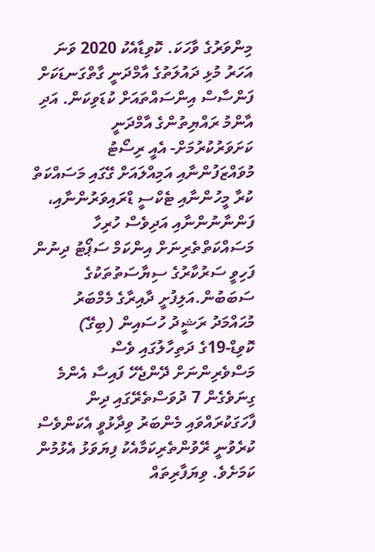މިންވަރުގެ ވާހަކަ. ކޮވިޑާއެކު 2020 ވަނަ އަހަރު މުޅި ދައުލަތުގެ އާމްދަނީ ގާތްގަނޑަކަށް ފަންސާސް އިންސައްތައަށް ކުޑަވިކަން. އަދި އާންމު ރައްޔިތުންގެ އާމްދަނީ ކަށަވަރުކުރުމަށް- އެއީ ރިސޯޓު މުވައްޒަފުންނާއި އަމިއްލައަށް ގޭގައި މަސައްކަތް ކުރާ މީހުންނާއި ޓެކްސީ ޑްރައިވަރުންނާއި، ފަންނާނުންނާއި އަދިވެސް ހުރިހާ މަސައްކަތްތެރިނަށް އިންކަމް ސަޕޯޓު ދިނުން ފަހިވީ ސަރުކާރުގެ ސިޔާސަތުތަކުގެ ސަބަބުން.އަލިފުށީ ދާއިރާގެ މެމްބަރު މުޙައްމަދު ރަޝީދު ހުސައިން (ބިގޭ)
ކޮވިޑް-19ގެ ދަތިހާލުގައި ވެސް މަސްވެރިންނަށް ދޭންޖެހޭ ފައިސާ އެންމެ ގިނަވެގެން 7 ދުވަސްތެރޭގައި ދިން ފާހަގަކުރައްވައި މެންބަރު ވިދާޅުވީ އެކަންވެސް ކުރެވުނީ ރޭވުންތެރިކަމާއެކު ފިޔަވަޅު އެޅުމުން ކަމަށެވެ. ވިޔަފާރިތައް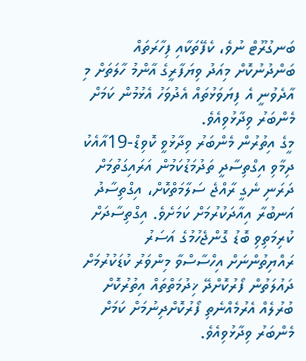ބަނގުރޫޓް ނުވެ، ކެފޭތަކާއި ފިހާރަތައް ބަންދުނުކޮށް މިއަދު ވިޔަފާރީގެ އާންމު ހާލަތަށް މި އާދެވުނީ އެ ފިޔަވަޅުތައް އެދުވަހު އެޅުމުން ކަމަށް މެންބަރު ވިދާޅުވިއެވެ.
މީގެ އިތުރުން މެންބަރު ވިދާޅުވީ ކޮވިޑް-19އާއެކު ދިމާވި އިގްތިސާދީ ތަދުމަޑުކަމުން އަރައިގަތުމަށް ދަރަނި ނެގީ ރާއްޖެ ސަލާމަތްކޮށް، އިގްތިސާދު އަނބުރާ އިއާދަކުރުމަށް ކަމަށެވެ. އިގްތިސާދަށް ކުރިމަތިވި ބޮޑު ގޮންޖެހުމުގެ އަސަރު ރައްޔިތުންނަށް އިހްސާސްވާ މިންވަރު ކުޑަކުރުމަށް ދައުލަތުން ފޯރުކޮށްދޭ ޚިދުމަތްތައް އިތުރުކޮށް ބުރުލެއް އެރުމެއްނެތި ފޯރުކޮށްދިނުމަށް ކަމަށް މެންބަރު ވިދާޅުވިއެވެ.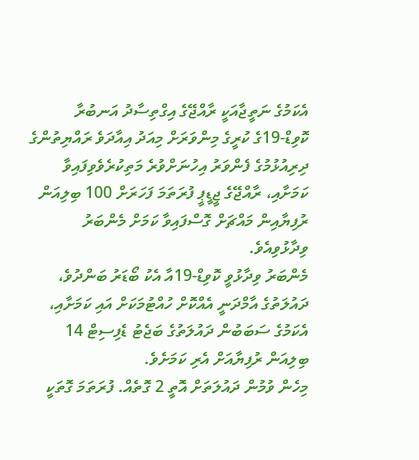އެކަމުގެ ނަތީޖާއަކީ ރާއްޖޭގެ އިގްތިސާދު އަނބުރާ ކޮވިޑް-19ގެ ކުރީގެ މިންވަރަށް މިއަދު އިއާދަވެ ރައްޔިތުންގެ ދިރިއުޅުމުގެ ފެންވަރު އިހުނަށްވުރެ މަތިކުރެވެވިފައިވާ ކަމަށާއި، ރާއްޖޭގެ ޖީޑީޕީ ފުރަތަމަ ފަހަރަށް 100 ބިލިއަން ރުފިޔާއިން މައްޗަށް ގޮސްފައިވާ ކަމަށް މެންބަރު ވިދާޅުވިއެވެ.
މެންބަރު ވިދާޅުވީ ކޮވިޑް-19އާ އެކު ބޯޑަރު ބަންދުވެ، ދައުލަތުގެ އާމްދަނީ އެއްކޮށް ހުއްޓުމަކަށް އައި ކަމަށާއި، އެކަމުގެ ސަބަބުން ދައުލަތުގެ ބަޖެޓު ޑެފިސިޓް 14 ބިލިއަން ރުފިޔާއަށް އެރި ކަމަށެވެ.
މިހެން ވުމުން ދައުލަތަށް އޮތީ 2 ގޮތެއް. ފުރަތަމަ ގޮތަކީ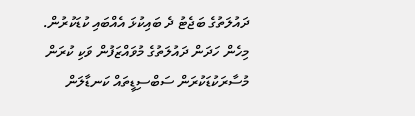ދައުލަތުގެ ބަޖެޓު ދެ ބައިކުޅަ އެއްބައި ކުޑަކުރުން. މިހެން ހަދަން ދައުލަތުގެ މުވައްޒަފުން ވަކި ކުރަން މުސާރަކުޑަކުރަން ސަބްސިޑީތައް ކަނޑާލަން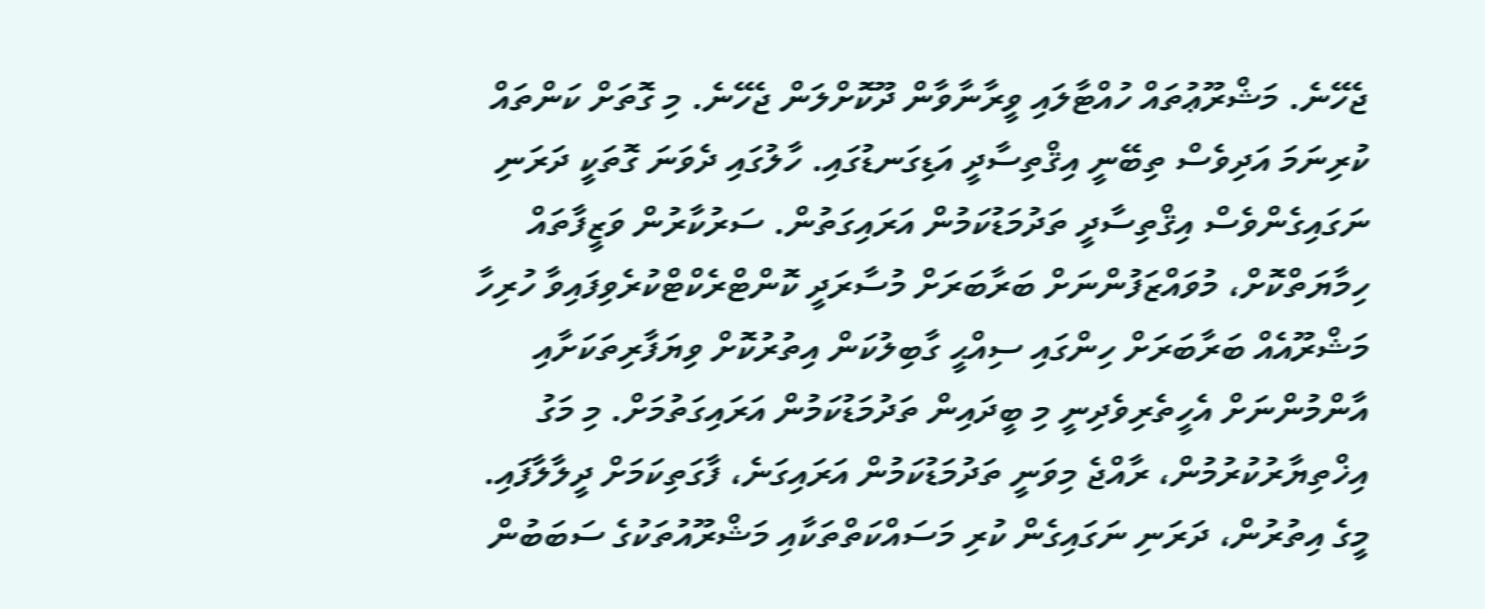ޖެހޭނެ. މަޝްރޫޢުތައް ހުއްޓާލައި ވީރާނާވާން ދޫކޮށްލަން ޖެހޭނެ. މި ގޮތަށް ކަންތައް ކުރިނަމަ އަދިވެސް ތިބޭނީ އިޤްތިސާދީ އަޑިގަނޑުގައި. ހާލުގައި ދެވަނަ ގޮތަކީ ދަރަނި ނަގައިގެންވެސް އިޤްތިސާދީ ތަދުމަޑުކަމުން އަރައިގަތުން. ސަރުކާރުން ވަޒީފާތައް ހިމާޔަތްކޮށް، މުވައްޒަފުންނަށް ބަރާބަރަށް މުސާރަދީ ކޮންޓްރެކްޓްކުރެވިފައިވާ ހުރިހާ މަޝްރޫއެއް ބަރާބަރަށް ހިންގައި ސިއްޙީ ގާބިލުކަން އިތުރުކޮށް ވިޔަފާރިތަކަށާއި އާންމުންނަށް އެހީތެރިވެދިނީ މި ބީދައިން ތަދުމަޑުކަމުން އަރައިގަތުމަށް. މި މަގު އިޚްތިޔާރުކުރުމުން، ރާއްޖެ މިވަނީ ތަދުމަޑުކަމުން އަރައިގަނެ، ފާގަތިކަމަށް ދީލާލާފައި. މީގެ އިތުރުން، ދަރަނި ނަގައިގެން ކުރި މަސައްކަތްތަކާއި މަޝްރޫއުތަކުގެ ސަބަބުން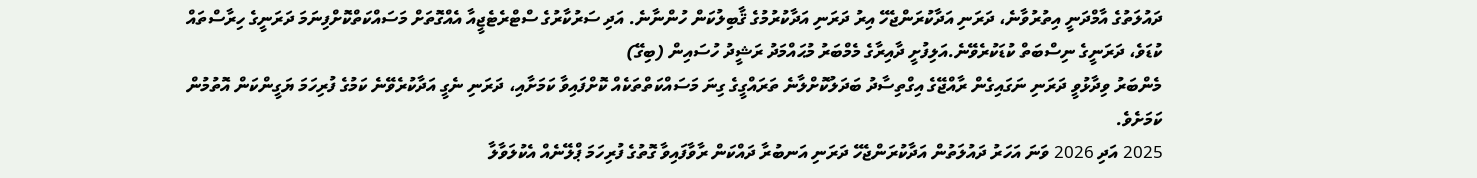ދައުލަތުގެ އާމްދަނީ އިތުރުވާނެ، ދަރަނި އަދާކުރަންޖެހޭ އިރު ދަރަނި އަދާކުރުމުގެ ޤާބިލުކަން ހުންނާނެ. އަދި ސަރުކާރުގެ ސްޓްރެޓެޖީއާ އެއްގޮތަށް މަސައްކަތްކޮށްފިނަމަ ދަރަނީގެ ހިރާސްތައް ކުޑަވެ، ދަރަނީގެ ނިސްބަތް ކުޑަކުރެވޭނެ.އަލިފުށީ ދާއިރާގެ މެމްބަރު މުޙައްމަދު ރަޝީދު ހުސައިން (ބިގޭ)
މެންބަރު ވިދާޅުވީ ދަރަނި ނަގައިގެން ރާއްޖޭގެ އިގްތިސާދު ބަދަލުކޮށްލާނެ ތަރައްގީގެ ގިނަ މަސައްކަތްތަކެއް ކޮށްފައިވާ ކަމަށާއި، ދަރަނި ނެގީ އަދާކުރެވޭނެ ކަމުގެ ފުރިހަމަ ޔަގީންކަން އޮތުމުން ކަމަށެވެ.
2025 އަދި 2026 ވަނަ އަހަރު ދައުލަތުން އަދާކުރަންޖެހޭ ދަރަނި އަނބުރާ ދައްކަން ރާވާފައިވާ ގޮތުގެ ފުރިހަމަ ޕްލޭނެއް އެކުލަވާލާ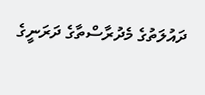ދައުލަތުގެ މެދުރާސްތާގެ ދަރަނީގެ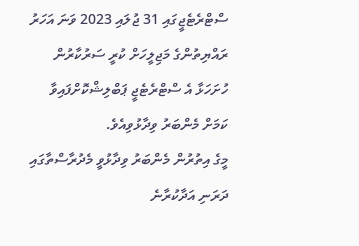ސްޓްރެޓެޖީގައި 31 ޖުލައި 2023 ވަނަ އަހަރު ރައްޔިތުންގެ މަޖިލީހަށް ކުރީ ސަރުކާރުން ހުށަހަޅާ އެ ސްޓްރެޓެޖީ ޕަބްލިޝްކޮށްފައިވާ ކަމަށް މެންބަރު ވިދާޅުވިއެވެ.
މީގެ އިތުރުން މެންބަރު ވިދާޅުވީ މެދުރާސްތާގައި ދަރަނި އަދާކުރާނެ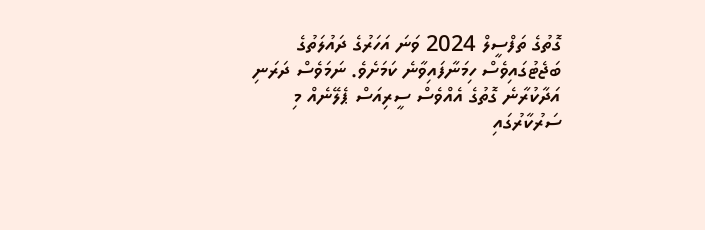ގޮތުގެ ތަފްސީލް 2024 ވަނަ އަހަރުގެ ދައުލަތުގެ ބަޖެޓުގައިވެސް ހިމަނާފައިވާނެ ކަމަށެވެ. ނަމަވެސް ދަރަނި އަދާކުރާނެ ގޮތުގެ އެއްވެސް ސީރިއަސް ޕެލޭނެއް މި ސަރުކާރުގައި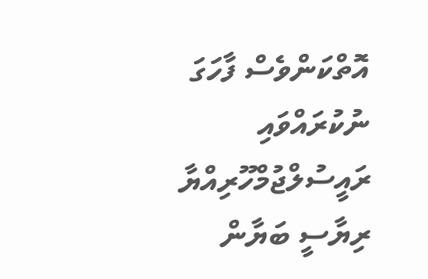އޮތްކަންވެސް ފާހަގަ ނުކުރައްވައި ރައީސުލްޖުމްހޫރިއްޔާ ރިޔާސީ ބަޔާން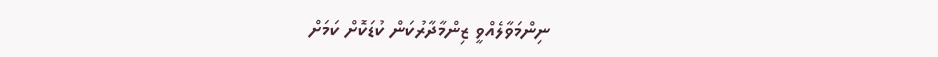ނިންމަވާލެއްވީ ޒިންމާދާރުކަން ކުޑަކޮށް ކަމަށް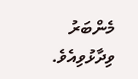މެންބަރު ވިދާޅުވިއެވެ.